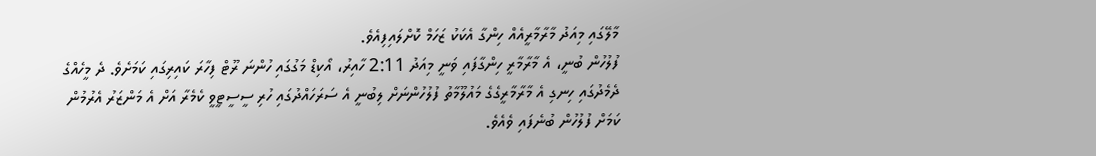މާލޭގައި މިއަދު މާރާމާރީއެއް ހިންގާ އެކަކު ޒަހަމް ކޮށްލައިފިއެވެ.
ފުލުހުން ބުނީ، އެ މާރާމާރީ ހިންގާފައި ވަނީ މިއަދު 2:11 ހާއިރު، އޯކިޑް މަގުގައި ހުންނަ ރޫޓް ފިހާރަ ކައިރިގައި ކަމަށެވެ. ދެ މީހެއްގެ ދެމެދުގައި ހިނގި އެ މާރާމާރީގެގެ މައުލޫމާތު ފުލުހުންނަށް ލިބުނީ އެ ސަރަހައްދުގައި ހުރި ސީސީޓީވީ ކެމެރާ އަށް އެ މަންޒަރު އެރުމުން ކަމަށް ފުލުހުން ބުނެފައި ވެއެވެ.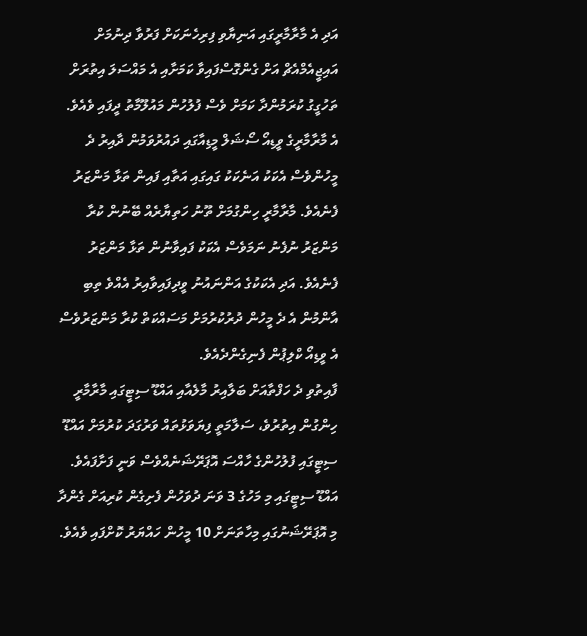އަދި އެ މާރާމާރީގައި އަނިޔާވި ފިރިހެނަކަށް ފަރުވާ ދިނުމަށް އައިޖީއެމްއެޗް އަށް ގެންގޮސްފައިވާ ކަމަށާއި އެ މައްސަލަ އިތުރަށް ތަހުގީގު ކުރަމުންދާ ކަމަށް ވެސް ފުލުހުން މައުލޫމާތު ދީފައި ވެއެވެ.
އެ މާރާމާރީގެ ވީޑިއޯ ސޯޝަލް މީޑިއާގައި ދައުރުވަމުން ދާއިރު ދެ މީހުންވެސް އެކަކު އަނެކަކު ގައިގައި އަތާއި ފައިން ތަޅާ މަންޒަރު ފެނެއެވެ. މާރާމާރީ ހިންގުމަށް ތޫނު ހަތިޔާރެއް ބޭނުން ކުރާ މަންޒަރު ނުފެނު ނަމަވެސް އެކަކު ފައިވާނުން ތަޅާ މަންޒަރު ފެނެއެވެ. އަދި އެކަކުގެ އަންނައުނު ވީދިފައިވާއިރު އެއްވެ ތިބި އާންމުން އެ ދެ މީހުން ދުރުކުރުމަށް މަސައްކަތް ކުރާ މަންޒަރުވެސް އެ ވީޑިއޯ ކްލިޕުން ފެނިގެންދެއެވެ.
ފާއިތުވި ދެ ހަފްތާއަށް ބަލާއިރު މާލެއާއި އައްޑޫ ސިޓީގައި މާރާމާރީ ހިންގުން އިތުރުވެ، ސަލާމަތީ ފިޔަވަޅުތައް ވަރުގަދަ ކުރުމަށް އައްޑޫ ސިޓީގައި ފުލުހުންގެ ހާއްސަ އޮޕަރޭޝަނެއްވެސް ވަނީ ފަށާފައެވެ. އައްޑޫ ސިޓީގައި މި މަހުގެ 3 ވަނަ ދުވަހުން ފެށިގެން ކުރިއަށް ގެންދާ މި އޮޕަރޭޝަނުގައި މިހާތަނަށް 10 މީހުން ހައްޔަރު ކޮށްފައި ވެއެވެ.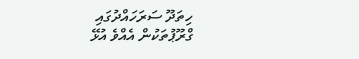ހިތަދޫ ސަރަހައްދުގައި ގްރޫޕުތަކުން އެއްވެ އުޅޭ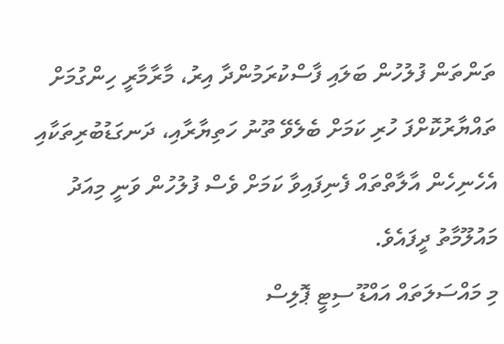ތަންތަން ފުލުހުން ބަލައި ފާސްކުރަމުންދާ އިރު، މާރާމާރީ ހިންގުމަށް ތައްޔާރުކޮށްފަ ހުރި ކަމަށް ބެލެވޭ ތޫނު ހަތިޔާރާއި، ދަނގަޑުބުރިތަކާއި އެހެނިހެން އާލާތްތައް ފެނިފައިވާ ކަމަށް ވެސް ފުލުހުން ވަނީ މިއަދު މައުލޫމާތު ދީފައެވެ.
މި މައްސަލަތައް އައްޑޫ ސިޓީ ޕޮލިސް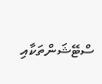ސްޓޭޝަންތަކާއި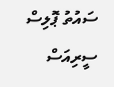ސައުތު ޕޮލިސް ސީރިއަސް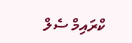ކްރައިމް ސެލް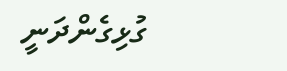ގުޅިގެންދަނީ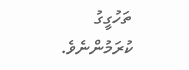ތަހުގީގު ކުރަމުންނެވެ.